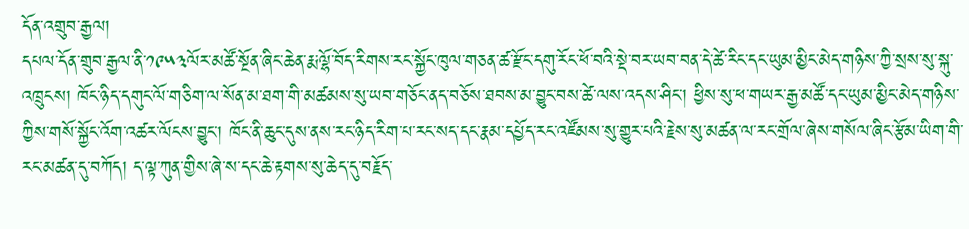དོན་འགྲུབ་རྒྱལ།
དཔལ་དོན་གྲུབ་རྒྱལ་ནི་༡༩༥༣ལོར་མཚོ་སྔོན་ཞིང་ཆེན་རྨ་ལྷོ་བོད་རིགས་རང་སྐྱོང་ཁུལ་གཅན་ཚ་རྫོང་དགུ་རོང་ཕོ་བའི་སྡེ་བར་ཡབ་བན་དེ་ཚེ་རིང་དང་ཡུམ་མྱིང་མེད་གཉིས་ཀྱི་སྲས་སུ་སྐུ་འཁྲུངས། ཁོང་ཉིད་དགུང་ལོ་གཅིག་ལ་སོན་མ་ཐག་གི་མཚམས་སུ་ཡབ་གཅོང་ནད་བཅོས་ཐབས་མ་བྱུང་བས་ཚེ་ལས་འདས་ཤིང་། ཕྱིས་སུ་ཕ་གཡར་རྒྱ་མཚོ་དང་ཡུམ་མྱིང་མེད་གཉིས་ཀྱིས་གསོ་སྐྱོང་འོག་འཚར་ལོངས་བྱུང་། ཁོང་ནི་ཆུང་དུས་ནས་རང་ཉིད་རིག་པ་རང་སད་དང་རྣམ་དཔྱོད་རང་འཛོམས་སུ་གྱུར་པའི་རྗེས་སུ་མཚན་ལ་རང་གྲོལ་ཞེས་གསོལ་ཞིང་རྩོམ་ཡིག་གི་རང་མཚན་དུ་བཀོད། ད་ལྟ་ཀུན་གྱིས་ཞེ་ས་དང་ཆེ་རྟགས་སུ་ཆེད་དུ་བརྗོད་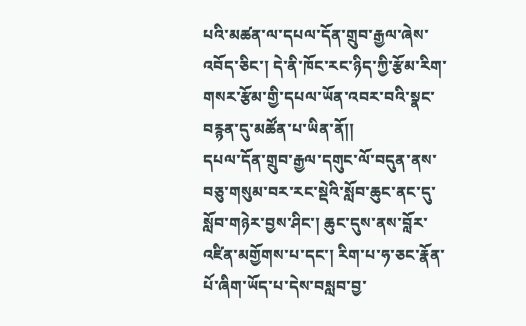པའི་མཚན་ལ་དཔལ་དོན་གྲུབ་རྒྱལ་ཞེས་འབོད་ཅིང་། དེ་ནི་ཁོང་རང་ཉིད་ཀྱི་རྩོམ་རིག་གསར་རྩོམ་གྱི་དཔལ་ཡོན་འབར་བའི་སྣང་བརྙན་དུ་མཚོན་པ་ཡིན་ནོ།།
དཔལ་དོན་གྲུབ་རྒྱལ་དགུང་ལོ་བདུན་ནས་བཅུ་གསུམ་བར་རང་སྡེའི་སློབ་ཆུང་ནང་དུ་སློབ་གཉེར་བྱས་ཤིང་། ཆུང་དུས་ནས་བློར་འཛིན་མགྱོགས་པ་དང་། རིག་པ་ཧ་ཅང་རྣོན་པོ་ཞིག་ཡོད་པ་དེས་བསླབ་བྱ་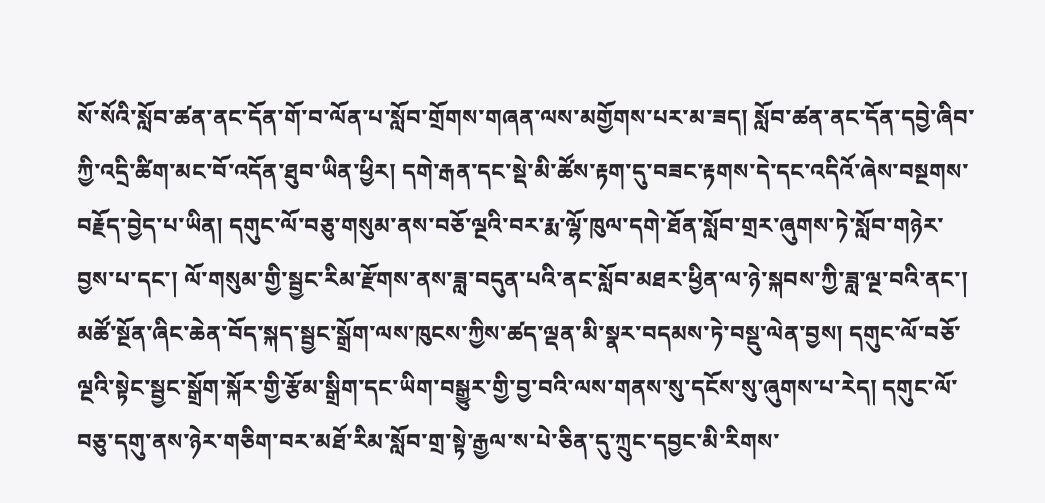སོ་སོའི་སློབ་ཚན་ནང་དོན་གོ་བ་ལོན་པ་སློབ་གྲོགས་གཞན་ལས་མགྱོགས་པར་མ་ཟད། སློབ་ཚན་ནང་དོན་དབྱེ་ཞིབ་ཀྱི་འདྲི་ཚིག་མང་བོ་འདོན་ཐུབ་ཡིན་ཕྱིར། དགེ་རྒན་དང་སྡེ་མི་ཚོས་རྟག་དུ་བཟང་རྟགས་དེ་དང་འདིའོ་ཞེས་བསྔགས་བརྗོད་བྱེད་པ་ཡིན། དགུང་ལོ་བཅུ་གསུམ་ནས་བཅོ་ལྔའི་བར་རྨ་ལྷོ་ཁུལ་དགེ་ཐོན་སློབ་གྲར་ཞུགས་ཏེ་སློབ་གཉེར་བྱས་པ་དང་། ལོ་གསུམ་གྱི་སྦྱང་རིམ་རྫོགས་ནས་ཟླ་བདུན་པའི་ནང་སློབ་མཐར་ཕྱིན་ལ་ཉེ་སྐབས་ཀྱི་ཟླ་ལྔ་བའི་ནང་། མཚོ་སྔོན་ཞིང་ཆེན་བོད་སྐད་སྦྱང་སྒྲོག་ལས་ཁུངས་ཀྱིས་ཚད་ལྡན་མི་སྣར་བདམས་ཏེ་བསྡུ་ལེན་བྱས། དགུང་ལོ་བཅོ་ལྔའི་སྟེང་སྦྱང་སྒྲོག་སྐོར་གྱི་རྩོམ་སྒྲིག་དང་ཡིག་བསྒྱུར་གྱི་བྱ་བའི་ལས་གནས་སུ་དངོས་སུ་ཞུགས་པ་རེད། དགུང་ལོ་བཅུ་དགུ་ནས་ཉེར་གཅིག་བར་མཐོ་རིམ་སློབ་གྲ་སྟེ་རྒྱལ་ས་པེ་ཅིན་དུ་ཀྲུང་དབྱང་མི་རིགས་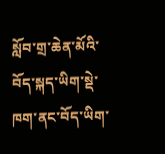སློབ་གྲ་ཆེན་མོའི་བོད་སྐད་ཡིག་སྡེ་ཁག་ནང་བོད་ཡིག་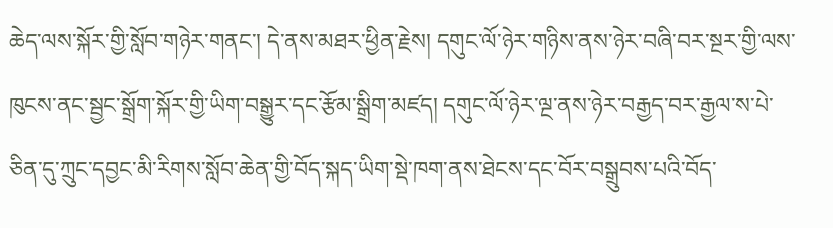ཆེད་ལས་སྐོར་གྱི་སློབ་གཉེར་གནང་། དེ་ནས་མཐར་ཕྱིན་རྗེས། དགུང་ལོ་ཉེར་གཉིས་ནས་ཉེར་བཞི་བར་སྔར་གྱི་ལས་ཁུངས་ནང་སྦྱང་སྒྲོག་སྐོར་གྱི་ཡིག་བསྒྱུར་དང་རྩོམ་སྒྲིག་མཛད། དགུང་ལོ་ཉེར་ལྔ་ནས་ཉེར་བརྒྱད་བར་རྒྱལ་ས་པེ་ཅིན་དུ་ཀྲུང་དབྱང་མི་རིགས་སློབ་ཆེན་གྱི་བོད་སྐད་ཡིག་སྡེ་ཁག་ནས་ཐེངས་དང་བོར་བསྒྲུབས་པའི་བོད་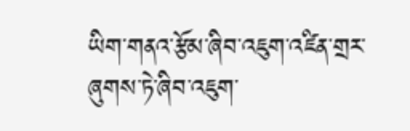ཡིག་གནའ་རྩོམ་ཞིབ་འཇུག་འཛིན་གྲར་ཞུགས་ཏེ་ཞིབ་འཇུག་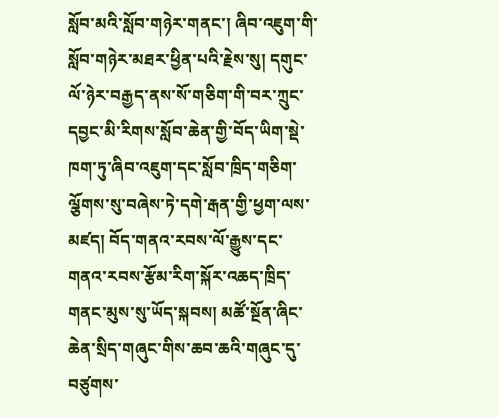སློབ་མའི་སློབ་གཉེར་གནང་། ཞིབ་འཇུག་གི་སློབ་གཉེར་མཐར་ཕྱིན་པའི་རྗེས་སུ། དགུང་ལོ་ཉེར་བརྒྱད་ནས་སོ་གཅིག་གི་བར་ཀྲུང་དབྱང་མི་རིགས་སློབ་ཆེན་གྱི་བོད་ཡིག་སྡེ་ཁག་ཏུ་ཞིབ་འཇུག་དང་སློབ་ཁྲིད་གཅིག་ལྕོགས་སུ་བཞེས་ཏེ་དགེ་རྒན་གྱི་ཕྱག་ལས་མཛད། བོད་གནའ་རབས་ལོ་རྒྱུས་དང་གནའ་རབས་རྩོམ་རིག་སྐོར་འཆད་ཁྲིད་གནང་མུས་སུ་ཡོད་སྐབས། མཚོ་སྔོན་ཞིང་ཆེན་སྲིད་གཞུང་གིས་ཆབ་ཆའི་གཞུང་དུ་བཙུགས་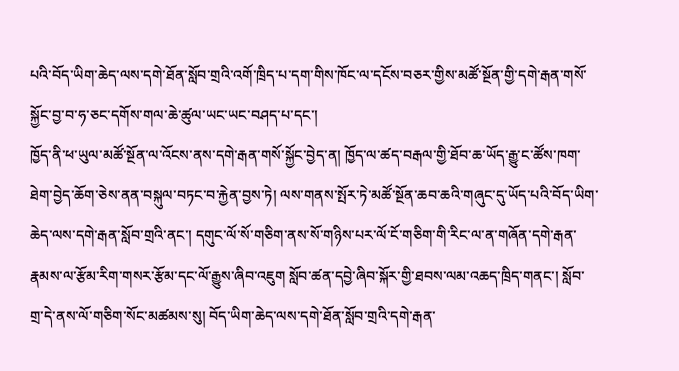པའི་བོད་ཡིག་ཆེད་ལས་དགེ་ཐོན་སློབ་གྲའི་འགོ་ཁྲིད་པ་དག་གིས་ཁོང་ལ་དངོས་བཅར་གྱིས་མཚོ་སྔོན་གྱི་དགེ་རྒན་གསོ་སྐྱོང་བྱ་བ་ཧ་ཅང་དགོས་གལ་ཆེ་ཚུལ་ཡང་ཡང་བཤད་པ་དང་།
ཁྱོད་ནི་ཕ་ཡུལ་མཚོ་སྔོན་ལ་འོངས་ནས་དགེ་རྒན་གསོ་སྐྱོང་བྱེད་ན། ཁྱོད་ལ་ཚད་བརྒལ་གྱི་ཐོབ་ཆ་ཡོད་རྒྱུ་ང་ཚོས་ཁག་ཐེག་བྱེད་ཆོག་ཅེས་ནན་བསྐུལ་བཏང་བ་རྐྱེན་བྱས་ཏེ། ལས་གནས་སྤོར་ཏེ་མཚོ་སྔོན་ཆབ་ཆའི་གཞུང་དུ་ཡོད་པའི་བོད་ཡིག་ཆེད་ལས་དགེ་རྒན་སློབ་གྲའི་ནང་། དགུང་ལོ་སོ་གཅིག་ནས་སོ་གཉིས་པར་ལོ་ངོ་གཅིག་གི་རིང་ལ་ན་གཞོན་དགེ་རྒན་རྣམས་ལ་རྩོམ་རིག་གསར་རྩོམ་དང་ལོ་རྒྱུས་ཞིབ་འཇུག སློབ་ཚན་དབྱེ་ཞིབ་སྐོར་གྱི་ཐབས་ལམ་འཆད་ཁྲིད་གནང་། སློབ་གྲ་དེ་ནས་ལོ་གཅིག་སོང་མཚམས་སུ། བོད་ཡིག་ཆེད་ལས་དགེ་ཐོན་སློབ་གྲའི་དགེ་རྒན་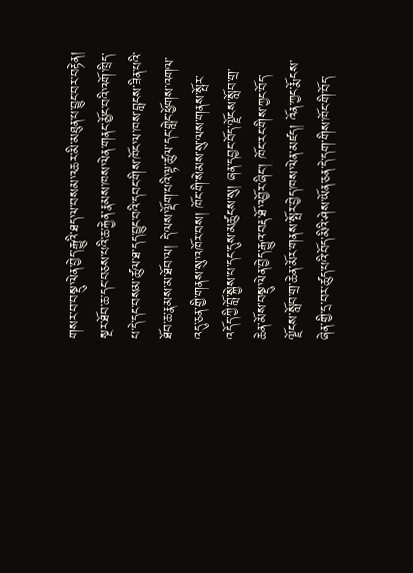གསར་བ་བསྡུ་ལེན་བྱེད་རྒྱུའི་ཐད་ལ་བསམ་འཆར་མི་མཐུན་པ་བྱུང་བར་བརྟེན། སྔར་ཐོབ་ཆ་དང་བཅས་པའི་ཆ་རྐྱེན་རྣམས་ཁས་ལེན་གནང་མྱོང་བའི་འགོ་ཁྲིད་པ་དེ་དང་བསམ་ཚུལ་ཐ་དད་བྱུང་བའི་དབང་གིས་ཁོང་ལ་ཁས་བླངས་ཟིན་པའི་ཐོབ་ཆ་རྣམས་མ་ཐོབ་ལ། དེ་ལས་ལྡོག་པའི་ལྟ་ཚུལ་དང་གླེང་ཕྱོགས་འགལ་འདུ་ཅན་གྱི་གནས་སུ་འཁོར་བས། ཁོང་གི་སེམས་སུ་ལས་གནས་སྤོར་འདོད་ཀྱི་བློ་སྐྱེས་པ་དང་དུས་མཚུངས་སུ། ཞན་དབྱང་བོད་ལྗོངས་སློབ་གྲ་ཆེན་མོས་བསྡུ་ལེན་བྱེད་རྒྱུའ་བརྡ་ཐོ་འབྱོར་ཞིང་། ཁོང་རང་གིས་ཀྱང་བོད་ལྗོངས་སློབ་གྲ་ཆེན་མོར་གནས་སྤོར་བྱེད་ཁས་ལེན་མཛད། འོན་ཀྱང་རྨོངས་ཞེན་གྱི་དྲ་བར་ཚུད་པའི་བོད་མིའི་ཤེས་ཡོན་ཅན་དེ་དག་གིས་ཁོང་གི་བོད་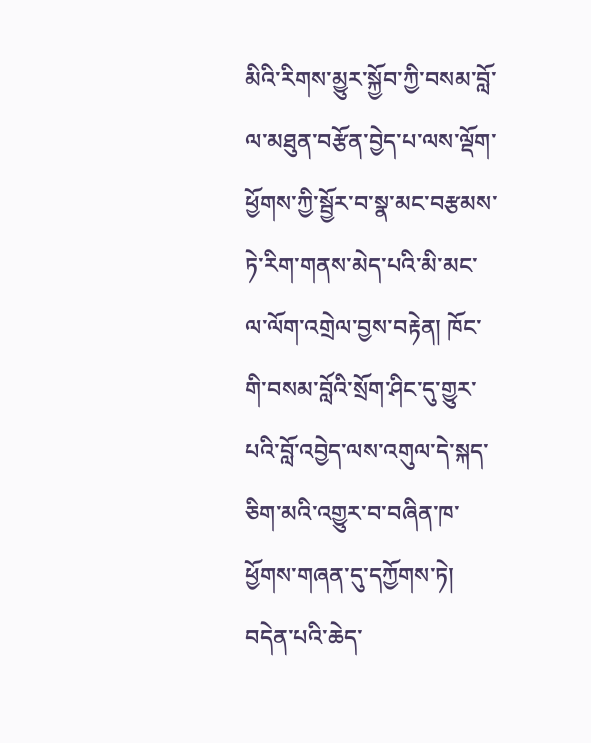མིའི་རིགས་མྱུར་སྐྱོབ་ཀྱི་བསམ་བློ་ལ་མཐུན་བརྩོན་བྱེད་པ་ལས་ལྡོག་ཕྱོགས་ཀྱི་སྦྱོར་བ་སྣ་མང་བརྩམས་ཏེ་རིག་གནས་མེད་པའི་མི་མང་ལ་ལོག་འགྲེལ་བྱས་བརྟེན། ཁོང་གི་བསམ་བློའི་སྲོག་ཤིང་དུ་གྱུར་པའི་བློ་འབྱེད་ལས་འགུལ་དེ་སྐད་ཅིག་མའི་འགྱུར་བ་བཞིན་ཁ་ཕྱོགས་གཞན་དུ་དཀྱོགས་ཏེ། བདེན་པའི་ཆེད་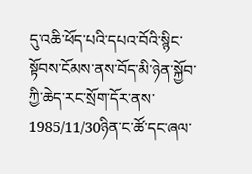དུ་འཆི་ཕོད་པའི་དཔའ་བོའི་སྙིང་སྟོབས་ངོམས་ནས་བོད་མི་ཉེན་སྐྱོབ་ཀྱི་ཆེད་རང་སྲོག་དོར་ནས་1985/11/30ཉིན་ང་ཚོ་དང་ཞལ་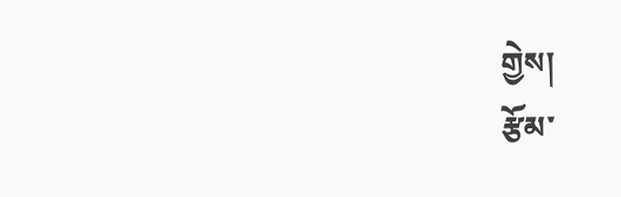གྱེས།
རྩོམ་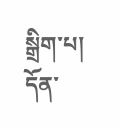སྒྲིག་པ། དོན་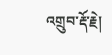འགྲུབ་རྡོ་རྗེ།